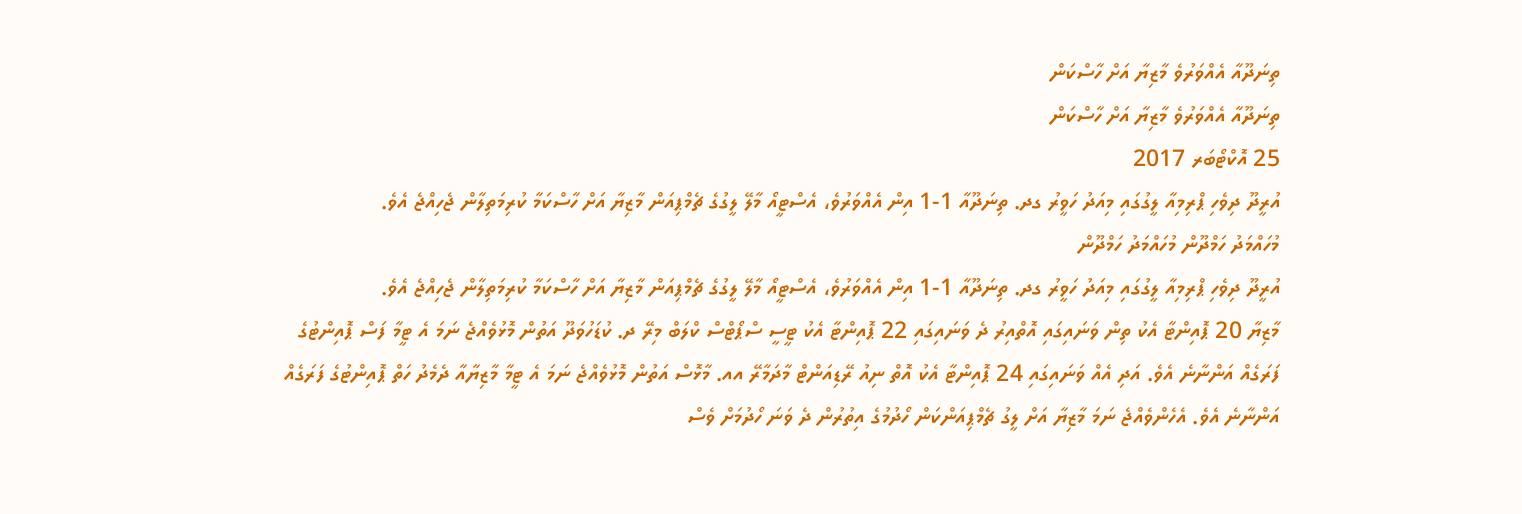ތިނަދޫއާ އެއްވަރުވެ މާޒިޔާ އަށް ހާސްކަން
ތިނަދޫއާ އެއްވަރުވެ މާޒިޔާ އަށް ހާސްކަން
25 އޮކްޓޯބަރ 2017
އުރީދޫ ދިވެހި ޕްރިމިއާ ލީގުގައި މިއަދު ހަވީރު ގދ. ތިނަދޫއާ 1-1 އިން އެއްވަރުވެ، އެސްޓީއޯ މާލޭ ލީގުގެ ޗެމްޕިއަން މާޒިޔާ އަށް ހާސްކަމާ ކުރިމަތިލާން ޖެހިއްޖެ އެވެ.
މުހައްމަދު ހަމްދޫން މުހައްމަދު ހަމްދޫން
އުރީދޫ ދިވެހި ޕްރިމިއާ ލީގުގައި މިއަދު ހަވީރު ގދ. ތިނަދޫއާ 1-1 އިން އެއްވަރުވެ، އެސްޓީއޯ މާލޭ ލީގުގެ ޗެމްޕިއަން މާޒިޔާ އަށް ހާސްކަމާ ކުރިމަތިލާން ޖެހިއްޖެ އެވެ.
މާޒިޔާ 20 ޕޮއިންޓާ އެކު ތިން ވަނައިގައި އޮތްއިރު ދެ ވަނައިގައި 22 ޕޮއިންޓާ އެކު ޓީސީ ސްޕޯޓްސް ކްލަބް މިރޭ ދ. ކުޑަހުވަދޫ އަތުން މޮޅުވެއްޖެ ނަމަ އެ ޓީމާ ފަސް ޕޮއިންޓުގެ ފަރަގެއް އަންނާނެ އެވެ. އަދި އެއް ވަނައިގައި 24 ޕޮއިންޓާ އެކު އޮތް ނިއު ރޭޑިއަންޓް މާދަމާރޭ އއ. މާޅޮސް އަތުން މޮޅުވެއްޖެ ނަމަ އެ ޓީމާ މާޒިޔާއާ ދެމެދު ހަތް ޕޮއިންޓުގެ ފަރަގެއް އަންނާނެ އެވެ. އެހެންވެއްޖެ ނަމަ މާޒިޔާ އަށް ލީގު ޗެމްޕިއަންކަން ހޯދުމުގެ އިތުރުން ދެ ވަނަ ހޯދުމަށް ވެސް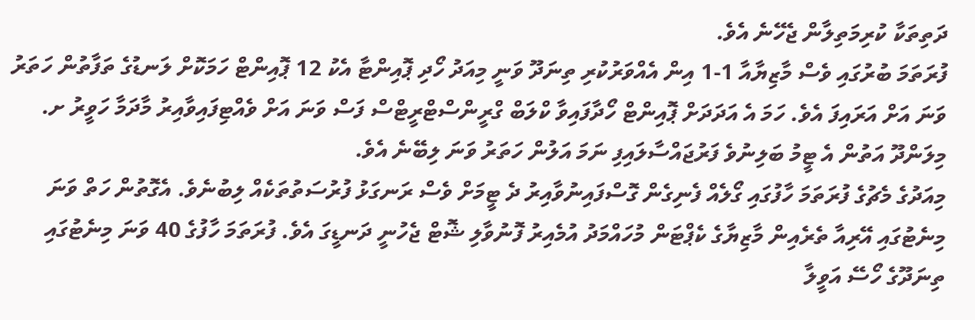ދަތިތަކާ ކުރިމަތިލާން ޖެހޭނެ އެވެ.
ފުރަތަމަ ބުރުގައި ވެސް މާޒިޔާއާ 1-1 އިން އެއްވަރުކުރި ތިނަދޫ ވަނީ މިއަދު ހޯދި ޕޮއިންޓާ އެކު 12 ޕޮއިންޓް ހަމަކޮށް ލަނޑުގެ ތަފާތުން ހަތަރު ވަނަ އަށް އަރައިފަ އެވެ. ހަމަ އެ އަދަދަށް ޕޮއިންޓް ހޯދާފައިވާ ކްލަބް ގްރީންސްޓްރީޓްސް ފަސް ވަނަ އަށް ވެއްޓިފައިވާއިރު މާދަމާ ހަވީރު ށ. މިލަންދޫ އަތުން އެ ޓީމު ބަލިނުވެ ފަރުޖައްސާލައިފި ނަމަ އަލުން ހަތަރު ވަނަ ލިބޭނެ އެވެ.
މިއަދުގެ މެޗުގެ ފުރަތަމަ ހާފުގައި ގޯލެއް ފެނިގެން ގޮސްފައިނުވާއިރު ދެ ޓީމަށް ވެސް ރަނގަޅު ފުރުސަތުތަކެއް ލިބުނެވެ. އެގޮތުން ހަތް ވަނަ މިނެޓުގައި އޭރިއާ ތެރެއިން މާޒިޔާގެ ކެޕްޓަން މުހައްމަދު އުމެއިރު ފޮނުވާލި ޝޮޓް ޖެހުނީ ދަނޑީގަ އެވެ. ފުރަތަމަ ހާފުގެ 40 ވަނަ މިނެޓުގައި ތިނަދޫގެ ހޯސޭ އަވީލާ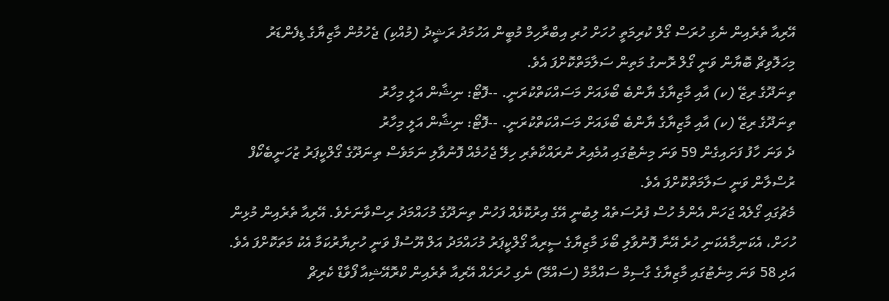އޭރިއާ ތެރެއިން ނެގި ހުރަސް ގޯލް ކުރިމަތީ ހުހަށް ހުރި އިބްރާހިމް މުބީން އަހުމަދު ރަޝީދު (މުއްކި) ޖެހުމުން މާޒިޔާގެ ޑިފެންޑަރު މިހަލޮވިޗް ބޮޔާން ވަނީ ގޯލް ރޮނގު މަތިން ސަލާމަތްކޮށްފަ އެވެ.
ތިނަދޫގެ ރިޒޭ (ކ) އާއި މާޒިޔާގެ ޔާންބެ ބޯޅައަށް މަސައްކަތްކުރަނީ. --ފޮޓޯ: ނިޝާން އަލީ މިހާރު
ތިނަދޫގެ ރިޒޭ (ކ) އާއި މާޒިޔާގެ ޔާންބެ ބޯޅައަށް މަސައްކަތްކުރަނީ. --ފޮޓޯ: ނިޝާން އަލީ މިހާރު
ދެ ވަނަ ހާފު ފަށައިގެން 59 ވަނަ މިނެޓުގައި އުމެއިރު ނުރައްކާތެރި ހިލޭ ޖެހުމެއް ފޮނުވާލި ނަމަވެސް ތިނަދޫގެ ގޯލްކީޕަރު ޒުހަނީބެކޯފް ރުސްލާން ވަނީ ސަލާމަތްކޮށްފަ އެވެ.
މެޗުގައި ގޯލެއް ޖަހަން އެންމެ ހުސް ފުރުސަތެއް ލިބުނީ އޭގެ އިރުކޮޅެއް ފަހުން ތިނަދޫގެ މުހައްމަދު ރިސްވާނަށެވެ. އޭރިއާ ތެރެއިން މުޅިން ހުހަށް، އެކަނިމާއެކަނި ހުރެ އޭނާ ފޮނުވާލި ބޯޅަ މާޒިޔާގެ ސީރިއާ ގޯލްކީޕަރު މުހައްމަދު އަލް ޔޫސުފް ވަނީ ހުށިޔާރުކަމާ އެކު މަތަކޮށްފަ އެވެ. އަދި 58 ވަނަ މިނެޓުގައި މާޒިޔާގެ ގާސިމް ސައްމާމް (ސައްމޭ) ނެގި ހުރަހެއް އޭރިއާ ތެރެއިން ކްރޮއޭޝިއާ ފޯވާޑް ކެރިޗް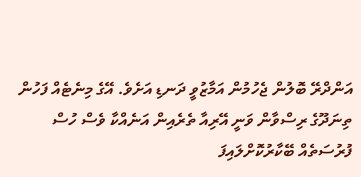އަންދްރޭ ބޮލުން ޖެހުމުން އަމާޒުވީ ދަނޑި އަށެވެ. އޭގެ މިނެޓެއް ފަހުން ތިނަދޫގެ ރިސްވާން ވަނީ އޭރިއާ ތެރެއިން އަނެއްކާ ވެސް ހުސް ފުރުސަތެއް ބޭކާރުކޮށްލައިފަ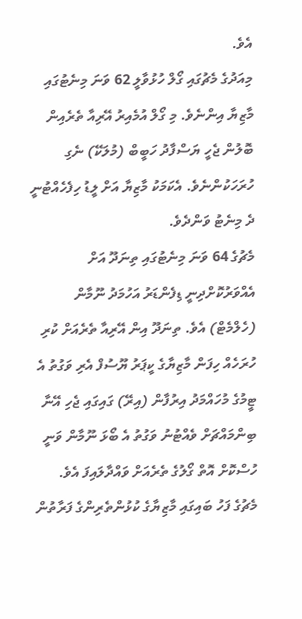އެވެ.
މިއަދުގެ މެޗުގައި ގޯލް ހުޅުވާލީ 62 ވަނަ މިނެޓުގައި މާޒިޔާ އިންނެވެ. މި ގޯލް އުމެއިރު އޭރިއާ ތެރެއިން ބޮލުން ޖެހީ ޔަސްފާދު ހަބީބް (މުލަކޭ) ނެގި ހުރަހަކުންނެވެ. އެކަމަކު މާޒިޔާ އަށް ލީޑު ހިފެހެއްޓުނީ ދެ މިނެޓު ވަންދެވެ.
މެޗުގެ 64 ވަނަ މިނެޓުގައި ތިނަދޫ އަށް އެއްވަރުކޮށްދިނީ ޑިފެންޑަރު އަހުމަދު ނޫމާން (ހެލްމެޓް) އެވެ. ތިނަދޫ އިން އޭރިއާ ތެރެއަށް ކުރި ހުރަހެއް ހިފަން މާޒިޔާގެ ކީޕަރު ޔޫސުފް އެރި ވަގުތު އެ ޓީމުގެ މުހައްމަދު އިރުފާން (އިރޭ) ގައިގައި ޖެހި އޭނާ ބިންމައްޗަށް ވެއްޓުނު ވަގުތު އެ ބޯޅަ ނޫމާން ވަނީ ހުސްކޮށް އޮތް ގޯލުގެ ތެރެއަށް ވައްދާލައިފަ އެވެ.
މެޗުގެ ފަހު ބައިގައި މާޒިޔާގެ ކުޅުންތެރިންގެ ފަރާތުން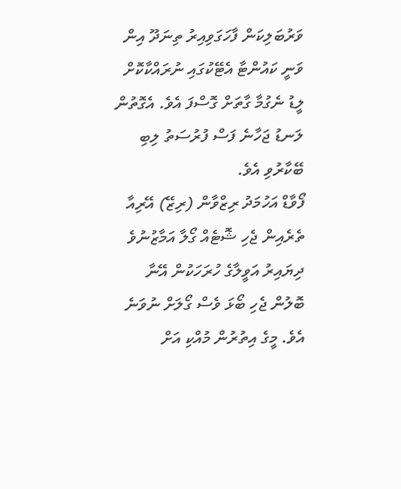ވަރުބަލިކަން ފާހަގަވިއިރު ތިނަދޫ އިން ވަނީ ކައުންޓާ އެޓޭކުގައި ނުރައްކާކޮށް ލީޑު ނެގުމާ ގާތަށް ގޮސްފަ އެވެ. އެގޮތުން ލަނޑު ޖަހާނެ ފަސް ފުރުސަތު ލިބި ބޭކާރުވި އެވެ.
ފޯވާޑް އަހުމަދު ރިޒްވާން (ރިޒޭ) އޭރިއާ ތެރެއިން ޖެހި ޝޮޓެއް ގޯލާ އަމާޒުނުވެ ދިޔައިރު އަވީލާގެ ހުރަހަކުން އޭނާ ބޮލުން ޖެހި ބޯޅަ ވެސް ގޯލަށް ނުވަނެ އެވެ. މީގެ އިތުރުން މުއްކި އަށް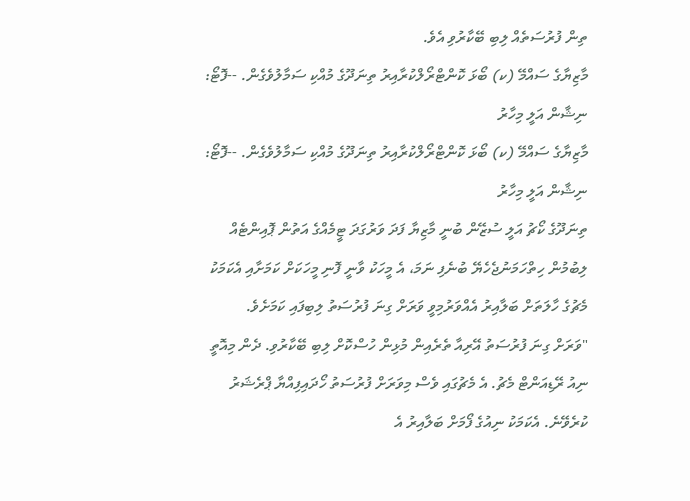ތިން ފުރުސަތެއް ލިބި ބޭކާރުވި އެވެ.
މާޒިޔާގެ ސައްމޭ (ކ) ބޯޅަ ކޮންޓްރޯލްކުރާއިރު ތިނަދޫގެ މުއްކި ސަމާލުވެގެން. --ފޮޓޯ: ނިޝާން އަލީ މިހާރު
މާޒިޔާގެ ސައްމޭ (ކ) ބޯޅަ ކޮންޓްރޯލްކުރާއިރު ތިނަދޫގެ މުއްކި ސަމާލުވެގެން. --ފޮޓޯ: ނިޝާން އަލީ މިހާރު
ތިނަދޫގެ ކޯޗު އަލީ ސުޒޭން ބުނީ މާޒިޔާ ފަދަ ވަރުގަދަ ޓީމެއްގެ އަތުން ޕޮއިންޓެއް ލިބުމުން ހިތްހަމަނުޖެހެޔޭ ބުނެފި ނަމަ، އެ މީހަކު ވާނީ ފޮނި މީހަކަށް ކަމަށާއި އެކަމަކު މެޗުގެ ހާލަތަށް ބަލާއިރު އެއްވަރުމިވީ ވަރަށް ގިނަ ފުރުސަތު ލިބިފައި ކަމަށެވެ.
"ވަރަށް ގިނަ ފުރުސަތު އޭރިއާ ތެރެއިން މުޅިން ހުސްކޮށް ލިބި ބޭކާރުވި. ދެން މިއޮތީ ނިއު ރޭޑިއަންޓް މެޗު. އެ މެޗުގައި ވެސް މިވަރަށް ފުރުސަތު ހޯދައިފިއްޔާ ޕްރެޝަރު ކުރެވޭނެ. އެކަމަކު ނިއުގެ ފޯމަށް ބަލާއިރު އެ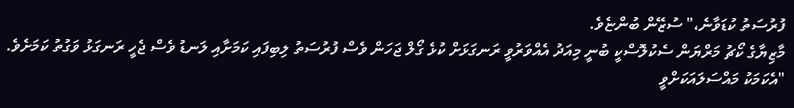ފުރުސަތު ކުޑަވާނެ،" ސުޒޭން ބުންޏެވެ.
މާޒިޔާގެ ކޯޗު މަރްޔަން ސެކުލޮސްކީ ބުނީ މިއަދު އެއްވަރުވީ ރަނގަޅަށް ކުޅެ ގޯލް ޖަހަން ވެސް ފުރުސަތު ލިބިފައި ކަމަށާއި ލަނޑު ވެސް ޖެހީ ރަނގަޅު ވަގުތު ކަމަށެވެ.
"އެކަމަކު މައްސަލައަކަށްވީ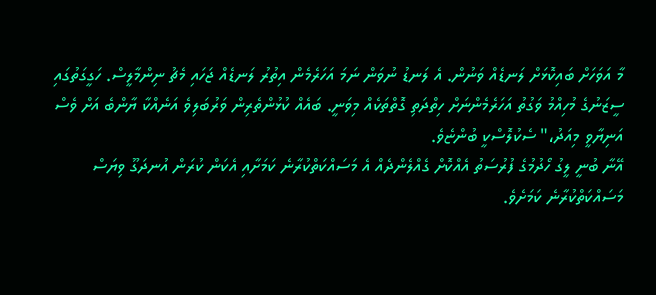މާ އަވަހަށް ބައިކޮޅަށް ލަނޑެއް ވަނުން. އެ ލަނޑު ނުވަން ނަމަ އަހަރެމެން އިތުރު ލަނޑެއް ޖަހައި މެޗު ނިންމާލީސް. ހަގީގަތުގައި ސީޒަނުގެ މުހިއްމު ވަގުތު އަހަރެމެންނަށް ހިތްދަތި ގޮތްތަކެއް މިވަނީ. ބައެއް ކުޅުންތެރިން ވަރުބަލިވެ އަނެއްކާ ޔާންބެ އަށް ވެސް އަނިޔާވީ މިއަދު،" ސެކުލޮސްކީ ބުންޏެވެ.
އޭނާ ބުނީ ލީގު ހޯދުމުގެ ފުރުސަތު އެއްކޮށް ގެއްލެންދެއް އެ މަސައްކަތްކުރާނެ ކަމަށާއި އެކަން ކުރަން އުނދަގޫ ވިޔަސް މަސައްކަތްކުރާނެ ކަމަށެވެ.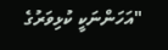"އަހަންނަކީ ކުޅިވަރުގެ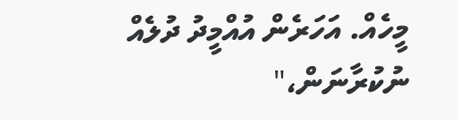މީހެއް. އަހަރެން އުއްމީދު ދުލެއް ނުކުރާނަން،"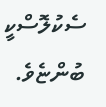ސެކުލޮސްކީ ބުންޏެވެ.